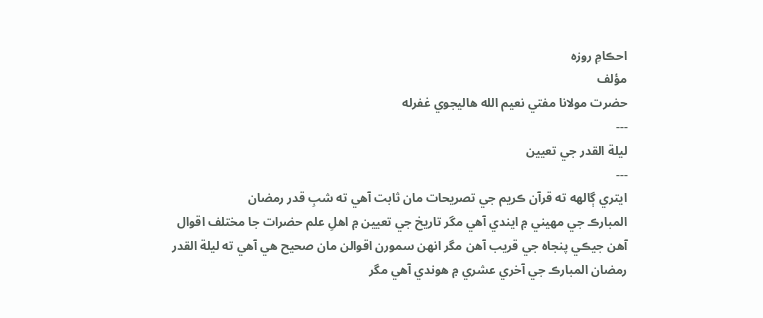احڪامِ روزه
مؤلف
حضرت مولانا مفتي نعيم الله هاليجوي غفرله
---
ليلة القدر جي تعيين
---
ايتري ڳالهه ته قرآن ڪريم جي تصريحات مان ثابت آهي ته شبِ قدر رمضان
المبارڪ جي مهيني ۾ ايندي آهي مگر تاريخ جي تعيين ۾ اهلِ علم حضرات جا مختلف اقوال
آهن جيڪي پنجاه جي قريب آهن مگر انهن سمورن اقوالن مان صحيح هي آهي ته ليلة القدر
رمضان المبارڪ جي آخري عشري ۾ هوندي آهي مگر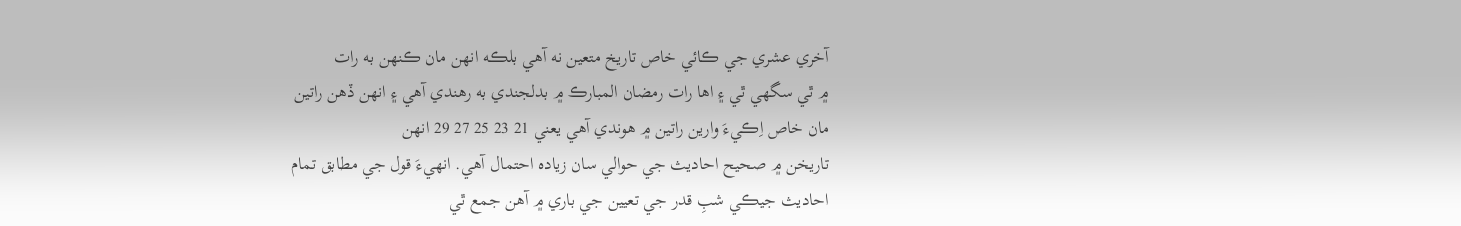آخري عشري جي ڪائي خاص تاريخ متعين نه آهي بلڪه انهن مان ڪنهن به رات
۾ ٿي سگهي ٿي ۽ اها رات رمضان المبارڪ ۾ بدلجندي به رهندي آهي ۽ انهن ڏهن راتين
مان خاص اِڪيءَ وارين راتين ۾ هوندي آهي يعني 21 23 25 27 29 انهن
تاريخن ۾ صحيح احاديث جي حوالي سان زياده احتمال آهي. انهيءَ قول جي مطابق تمام
احاديث جيڪي شبِ قدر جي تعيين جي باري ۾ آهن جمع ٿي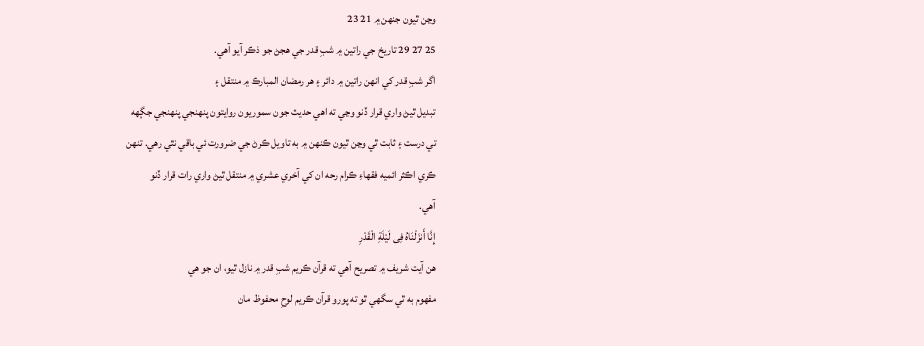وڃن ٿيون جنهن ۾ 21 23
25 27 29 تاريخ جي راتين ۾ شبِ قدر جي هجڻ جو ذڪر آيو آهي.
اگر شبِ قدر کي انهن راتين ۾ دائر ۽ هر رمضان المبارڪ ۾ منتقل ۽
تبديل ٿيڻ واري قرار ڏنو وڃي ته اهي حديث جون سموريون روايتون پنهنجي پنهنجي جڳهه
تي درست ۽ ثابت ٿي وڃن ٿيون ڪنهن ۾ به تاويل ڪرڻ جي ضرورت ئي باقي نٿي رهي. تنهن
ڪري اڪثر ائميه فقهاءِ ڪرام رحه ان کي آخري عشري ۾ منتقل ٿيڻ واري رات قرار ڏنو
آهي.
إِنَّا أَنزَلْنَاهُ فِى لَيْلَةِ الْقَدْرِ
هن آيت شريف ۾ تصريح آهي ته قرآن ڪريم شبِ قدر ۾ نازل ٿيو، ان جو هي
مفهوم به ٿي سگهي ٿو ته پورو قرآن ڪريم لوحِ محفوظ مان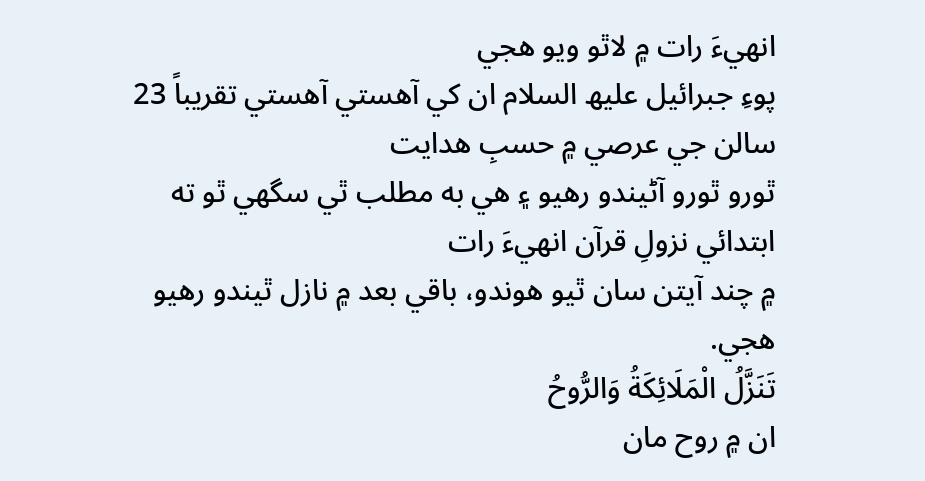انهيءَ رات ۾ لاٿو ويو هجي
پوءِ جبرائيل عليھ السلام ان کي آهستي آهستي تقريباً 23 سالن جي عرصي ۾ حسبِ هدايت
ٿورو ٿورو آڻيندو رهيو ۽ هي به مطلب ٿي سگهي ٿو ته ابتدائي نزولِ قرآن انهيءَ رات
۾ چند آيتن سان ٿيو هوندو، باقي بعد ۾ نازل ٿيندو رهيو هجي.
تَنَزَّلُ الْمَلَائِكَةُ وَالرُّوحُ
ان ۾ روح مان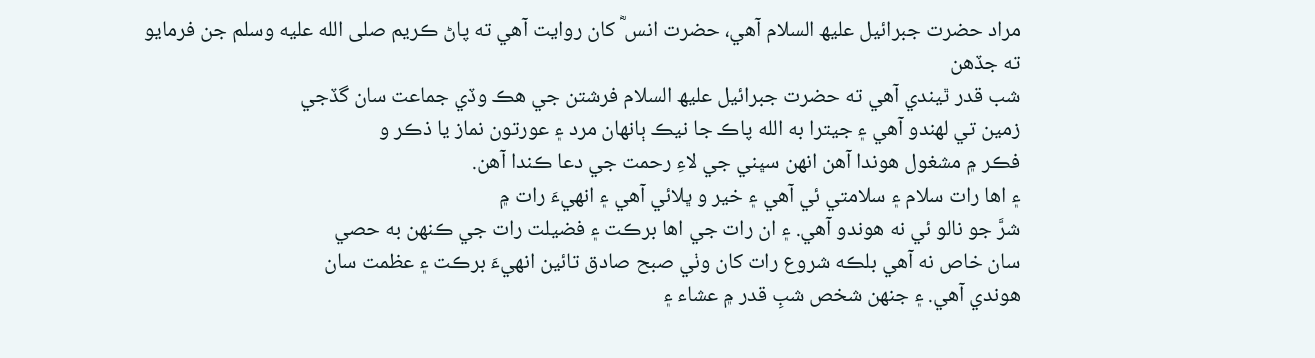مراد حضرت جبرائيل عليھ السلام آهي، حضرت انس ؓ کان روايت آهي ته پاڻ ڪريم صلى الله عليه وسلم جن فرمايو ته جڏهن
شب قدر ٿيندي آهي ته حضرت جبرائيل عليھ السلام فرشتن جي هڪ وڏي جماعت سان گڏجي
زمين تي لهندو آهي ۽ جيترا به الله پاڪ جا نيڪ ٻانهان مرد ۽ عورتون نماز يا ذڪر و
فڪر ۾ مشغول هوندا آهن انهن سڀني جي لاءِ رحمت جي دعا ڪندا آهن.
۽ اها رات سلام ۽ سلامتي ئي آهي ۽ خير و ڀلائي آهي ۽ انهيءَ رات ۾
شرَّ جو نالو ئي نه هوندو آهي. ۽ ان رات جي اها برڪت ۽ فضيلت رات جي ڪنهن به حصي
سان خاص نه آهي بلڪه شروع رات کان وٺي صبح صادق تائين انهيءَ برڪت ۽ عظمت سان
هوندي آهي. ۽ جنهن شخص شبِ قدر ۾ عشاء ۽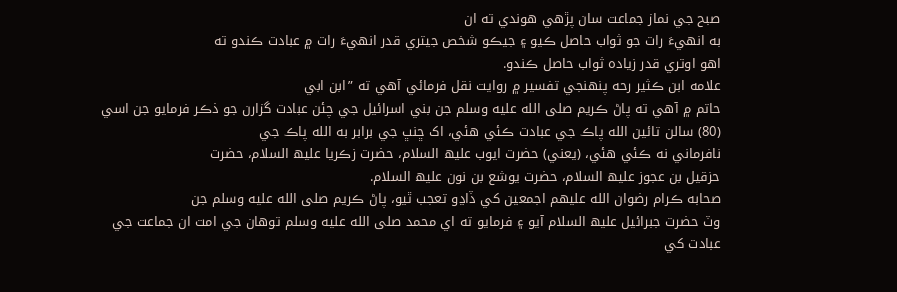صبح جي نماز جماعت سان پڙهي هوندي ته ان
به انهيءَ رات جو ثواب حاصل ڪيو ۽ جيڪو شخص جيتري قدر انهيءَ رات ۾ عبادت ڪندو ته
اهو اوتري قدر زياده ثواب حاصل ڪندو.
علامه ابن ڪثير رحه پنهنجي تفسير ۾ روايت نقل فرمائي آهي ته ”ابن ابي
حاتم ۾ آهي ته پاڻ ڪريم صلى الله عليه وسلم جن بني اسرائيل جي چئن عبادت گزارن جو ذڪر فرمايو جن اسي
(80) سالن تائين الله پاڪ جي عبادت ڪئي هئي، اک ڇنڀ جي برابر به الله پاڪ جي
نافرماني نه ڪئي هئي، (يعني) حضرت ايوب عليھ السلام، حضرت زڪريا عليھ السلام، حضرت
حزقيل بن عجوز عليھ السلام، حضرت يوشع بن نون عليھ السلام.
صحابه ڪرام رضوان الله عليهم اجمعين کي ڏاڍو تعجب ٿيو، پاڻ ڪريم صلى الله عليه وسلم جن
وٽ حضرت جبرائيل عليھ السلام آيو ۽ فرمايو ته اي محمد صلى الله عليه وسلم توهان جي امت ان جماعت جي
عبادت کي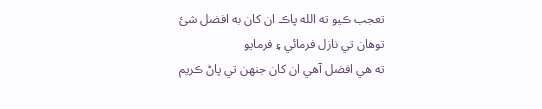تعجب ڪيو ته الله پاڪ ان کان به افضل شئ توهان تي نازل فرمائي ۽ فرمايو
ته هي افضل آهي ان کان جنهن تي پاڻ ڪريم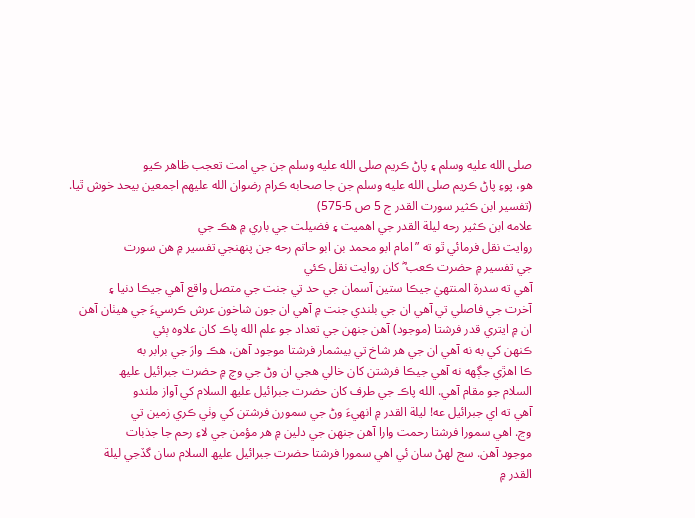صلى الله عليه وسلم ۽ پاڻ ڪريم صلى الله عليه وسلم جن جي امت تعجب ظاهر ڪيو
هو، پوءِ پاڻ ڪريم صلى الله عليه وسلم جن جا صحابه ڪرام رضوان الله عليهم اجمعين بيحد خوش ٿيا.
(تفسير ابن ڪثير سورت القدر ج 5 ص 5-575)
علامه ابن ڪثير رحه ليلة القدر جي اهميت ۽ فضيلت جي باري ۾ هڪ جي
روايت نقل فرمائي ٿو ته ”امام ابو محمد بن ابو حاتم رحه جن پنهنجي تفسير ۾ هن سورت
جي تفسير ۾ حضرت ڪعب ؓ کان روايت نقل ڪئي
آهي ته سدرة المنتهيٰ جيڪا ستين آسمان جي حد تي جنت جي متصل واقع آهي جيڪا دنيا ۽
آخرت جي فاصلي تي آهي ان جي بلندي جنت ۾ آهي ان جون شاخون عرش ڪرسيءَ جي هيٺان آهن
ان ۾ ايتري قدر فرشتا (موجود) آهن جنهن جي تعداد جو علم الله پاڪ کان علاوه ٻئي
ڪنهن کي به نه آهي ان جي هر شاخ تي بيشمار فرشتا موجود آهن، هڪ وارَ جي برابر به
ڪا اهڙي جڳهه نه آهي جيڪا فرشتن کان خالي هجي ان وڻ جي وچ ۾ حضرت جبرائيل عليھ
السلام جو مقام آهي. الله پاڪ جي طرف کان حضرت جبرائيل عليھ السلام کي آواز ملندو
آهي ته اي جبرائيل عه! ليلة القدر ۾ انهيءَ وڻ جي سمورن فرشتن کي وٺي ڪري زمين تي
وڃ. اهي سمورا فرشتا رحمت وارا آهن جنهن جي دلين ۾ هر مؤمن جي لاءِ رحم جا جذبات
موجود آهن. سج لهڻ سان ئي اهي سمورا فرشتا حضرت جبرائيل عليھ السلام سان گڏجي ليلة
القدر ۾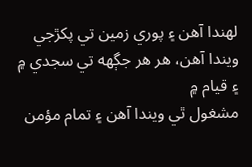لهندا آهن ۽ پوري زمين تي پکڙجي ويندا آهن، هر هر جڳهه تي سجدي ۾ ۽ قيام ۾
مشغول ٿي ويندا آهن ۽ تمام مؤمن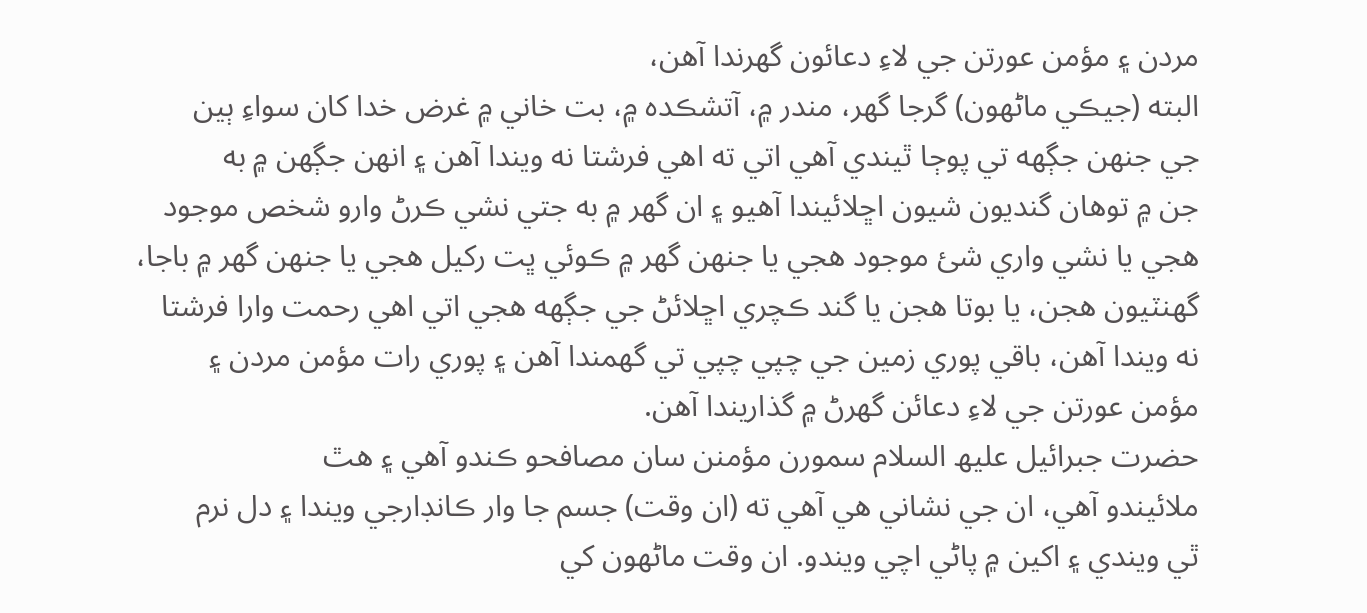مردن ۽ مؤمن عورتن جي لاءِ دعائون گهرندا آهن،
البته (جيڪي ماڻهون) گرجا گهر، مندر ۾، آتشڪده ۾، بت خاني ۾ غرض خدا کان سواءِ ٻين
جي جنهن جڳهه تي پوڄا ٿيندي آهي اتي ته اهي فرشتا نه ويندا آهن ۽ انهن جڳهن ۾ به
جن ۾ توهان گنديون شيون اڇلائيندا آهيو ۽ ان گهر ۾ به جتي نشي ڪرڻ وارو شخص موجود
هجي يا نشي واري شئ موجود هجي يا جنهن گهر ۾ ڪوئي ڀت رکيل هجي يا جنهن گهر ۾ باجا،
گهنٽيون هجن، يا بوتا هجن يا گند ڪچري اڇلائڻ جي جڳهه هجي اتي اهي رحمت وارا فرشتا
نه ويندا آهن، باقي پوري زمين جي چپي چپي تي گهمندا آهن ۽ پوري رات مؤمن مردن ۽
مؤمن عورتن جي لاءِ دعائن گهرڻ ۾ گذاريندا آهن.
حضرت جبرائيل عليھ السلام سمورن مؤمنن سان مصافحو ڪندو آهي ۽ هٿ
ملائيندو آهي، ان جي نشاني هي آهي ته (ان وقت) جسم جا وار ڪانڊارجي ويندا ۽ دل نرم
ٿي ويندي ۽ اکين ۾ پاڻي اچي ويندو. ان وقت ماڻهون کي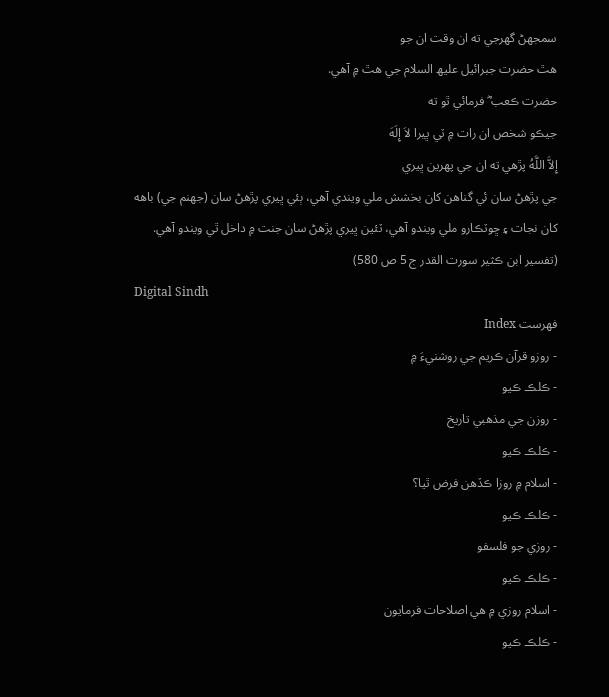سمجهڻ گهرجي ته ان وقت ان جو
هٿ حضرت جبرائيل عليھ السلام جي هٿ ۾ آهي.
حضرت ڪعب ؓ فرمائي ٿو ته
جيڪو شخص ان رات ۾ ٽي ڀيرا لاَ إِلَهَ
إِلاَّ اللَّهُ پڙهي ته ان جي پهرين ڀيري
جي پڙهڻ سان ئي گناهن کان بخشش ملي ويندي آهي، ٻئي ڀيري پڙهڻ سان (جهنم جي) باهه
کان نجات ۽ ڇوٽڪارو ملي ويندو آهي، ٽئين ڀيري پڙهڻ سان جنت ۾ داخل ٿي ويندو آهي.
(تفسير ابن ڪثير سورت القدر ج 5 ص 580)
Digital Sindh
فهرست Index
- روزو قرآن ڪريم جي روشنيءَ ۾
- ڪلڪ ڪيو
- روزن جي مذهبي تاريخ
- ڪلڪ ڪيو
- اسلام ۾ روزا ڪڏهن فرض ٿيا؟
- ڪلڪ ڪيو
- روزي جو فلسفو
- ڪلڪ ڪيو
- اسلام روزي ۾ هي اصلاحات فرمايون
- ڪلڪ ڪيو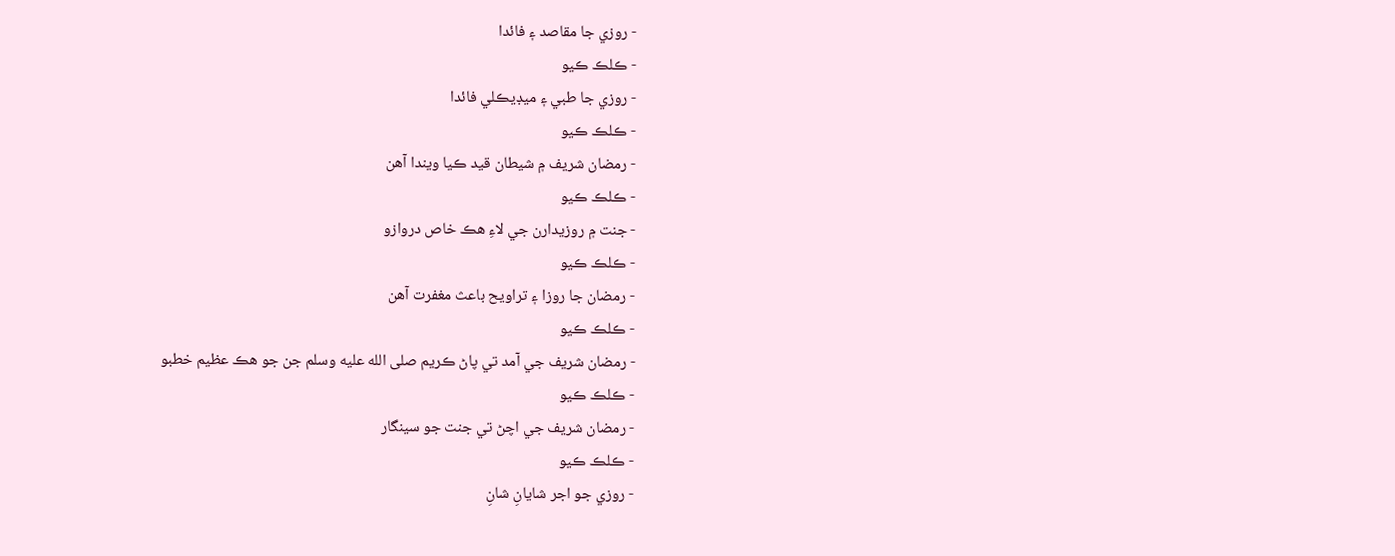- روزي جا مقاصد ۽ فائدا
- ڪلڪ ڪيو
- روزي جا طبي ۽ ميڊيڪلي فائدا
- ڪلڪ ڪيو
- رمضان شريف ۾ شيطان قيد ڪيا ويندا آهن
- ڪلڪ ڪيو
- جنت ۾ روزيدارن جي لاءِ هڪ خاص دروازو
- ڪلڪ ڪيو
- رمضان جا روزا ۽ تراويح باعث مغفرت آهن
- ڪلڪ ڪيو
- رمضان شريف جي آمد تي پاڻ ڪريم صلى الله عليه وسلم جن جو هڪ عظيم خطبو
- ڪلڪ ڪيو
- رمضان شريف جي اچڻ تي جنت جو سينگار
- ڪلڪ ڪيو
- روزي جو اجر شايانِ شانِ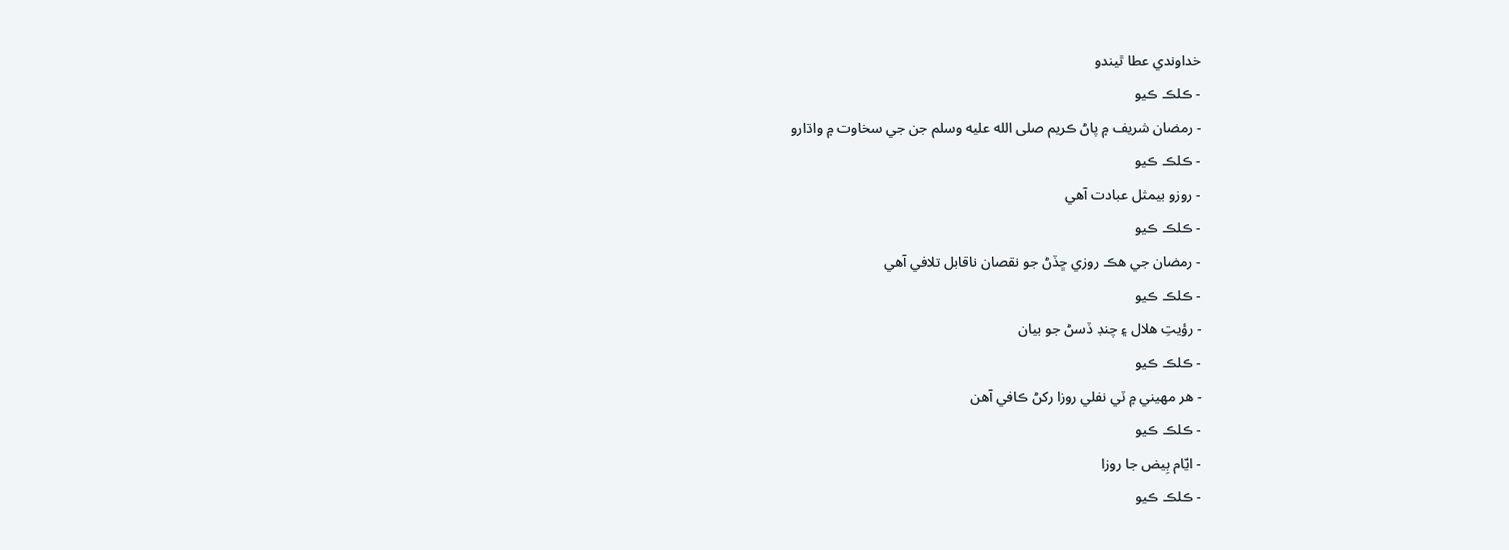خداوندي عطا ٿيندو
- ڪلڪ ڪيو
- رمضان شريف ۾ پاڻ ڪريم صلى الله عليه وسلم جن جي سخاوت ۾ واڌارو
- ڪلڪ ڪيو
- روزو بيمثل عبادت آهي
- ڪلڪ ڪيو
- رمضان جي هڪ روزي ڇڏڻ جو نقصان ناقابل تلافي آهي
- ڪلڪ ڪيو
- رؤيتِ هلال ۽ چنڊ ڏسڻ جو بيان
- ڪلڪ ڪيو
- هر مهيني ۾ ٽي نفلي روزا رکڻ ڪافي آهن
- ڪلڪ ڪيو
- ايّام بِيض جا روزا
- ڪلڪ ڪيو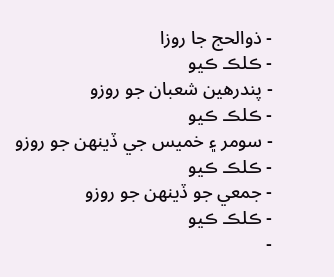- ذوالحج جا روزا
- ڪلڪ ڪيو
- پندرهين شعبان جو روزو
- ڪلڪ ڪيو
- سومر ۽ خميس جي ڏينهن جو روزو
- ڪلڪ ڪيو
- جمعي جو ڏينهن جو روزو
- ڪلڪ ڪيو
-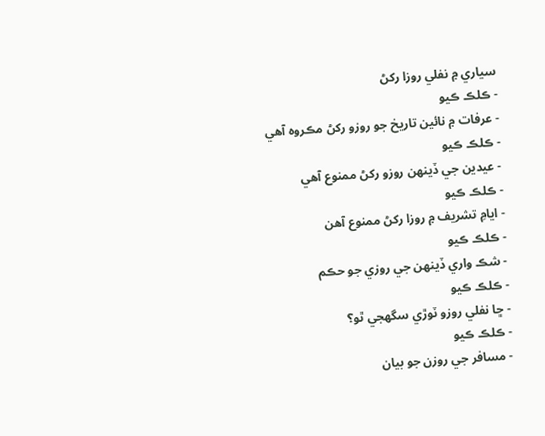سياري ۾ نفلي روزا رکڻ
- ڪلڪ ڪيو
- عرفات ۾ نائين تاريخ جو روزو رکڻ مڪروه آهي
- ڪلڪ ڪيو
- عيدين جي ڏينهن روزو رکڻ ممنوع آهي
- ڪلڪ ڪيو
- ايامِ تشريف ۾ روزا رکڻ ممنوع آهن
- ڪلڪ ڪيو
- شڪ واري ڏينهن جي روزي جو حڪم
- ڪلڪ ڪيو
- ڇا نفلي روزو ٽوڙي سگهجي ٿو؟
- ڪلڪ ڪيو
- مسافر جي روزن جو بيان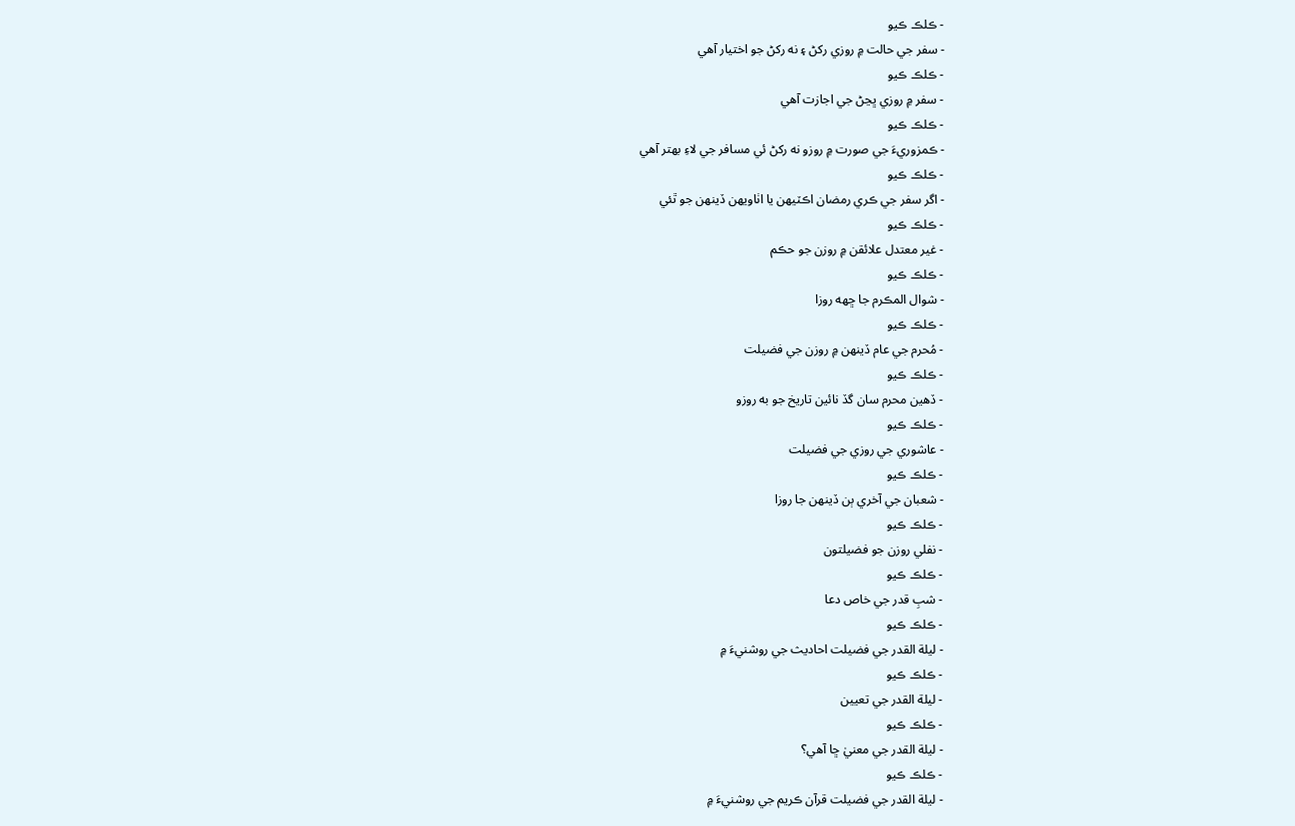- ڪلڪ ڪيو
- سفر جي حالت ۾ روزي رکڻ ۽ نه رکڻ جو اختيار آهي
- ڪلڪ ڪيو
- سفر ۾ روزي ڀڃڻ جي اجازت آهي
- ڪلڪ ڪيو
- ڪمزوريءَ جي صورت ۾ روزو نه رکڻ ئي مسافر جي لاءِ بهتر آهي
- ڪلڪ ڪيو
- اگر سفر جي ڪري رمضان اڪٽيهن يا اٺاويهن ڏينهن جو ٿئي
- ڪلڪ ڪيو
- غير معتدل علائقن ۾ روزن جو حڪم
- ڪلڪ ڪيو
- شوال المڪرم جا ڇهه روزا
- ڪلڪ ڪيو
- مُحرم جي عام ڏينهن ۾ روزن جي فضيلت
- ڪلڪ ڪيو
- ڏهين محرم سان گڏ نائين تاريخ جو به روزو
- ڪلڪ ڪيو
- عاشوري جي روزي جي فضيلت
- ڪلڪ ڪيو
- شعبان جي آخري ٻن ڏينهن جا روزا
- ڪلڪ ڪيو
- نفلي روزن جو فضيلتون
- ڪلڪ ڪيو
- شبِ قدر جي خاص دعا
- ڪلڪ ڪيو
- ليلة القدر جي فضيلت احاديث جي روشنيءَ ۾
- ڪلڪ ڪيو
- ليلة القدر جي تعيين
- ڪلڪ ڪيو
- ليلة القدر جي معنيٰ ڇا آهي؟
- ڪلڪ ڪيو
- ليلة القدر جي فضيلت قرآن ڪريم جي روشنيءَ ۾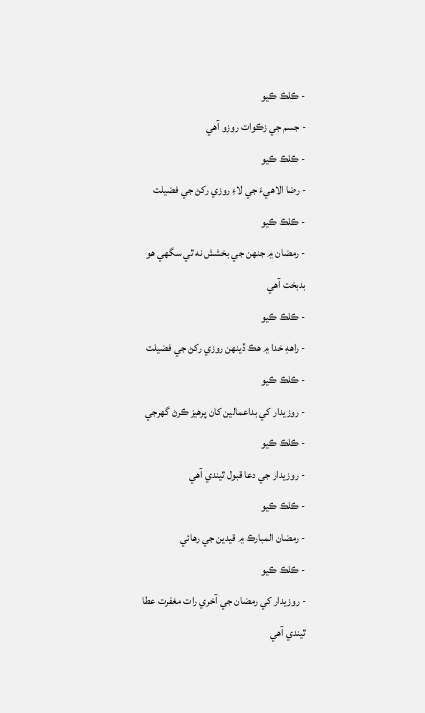- ڪلڪ ڪيو
- جسم جي زڪوات روزو آهي
- ڪلڪ ڪيو
- رضا الاهيءَ جي لاءِ روزي رکڻ جي فضيلت
- ڪلڪ ڪيو
- رمضان ۾ جنهن جي بخشش نه ٿي سگهي هو بدبخت آهي
- ڪلڪ ڪيو
- راههِ خدا ۾ هڪ ڏينهن روزي رکڻ جي فضيلت
- ڪلڪ ڪيو
- روزيدار کي بداعمالين کان پرهيز ڪرڻ گهرجي
- ڪلڪ ڪيو
- روزيدار جي دعا قبول ٿيندي آهي
- ڪلڪ ڪيو
- رمضان المبارڪ ۾ قيدين جي رهائي
- ڪلڪ ڪيو
- روزيدار کي رمضان جي آخري رات مغفرت عطا ٿيندي آهي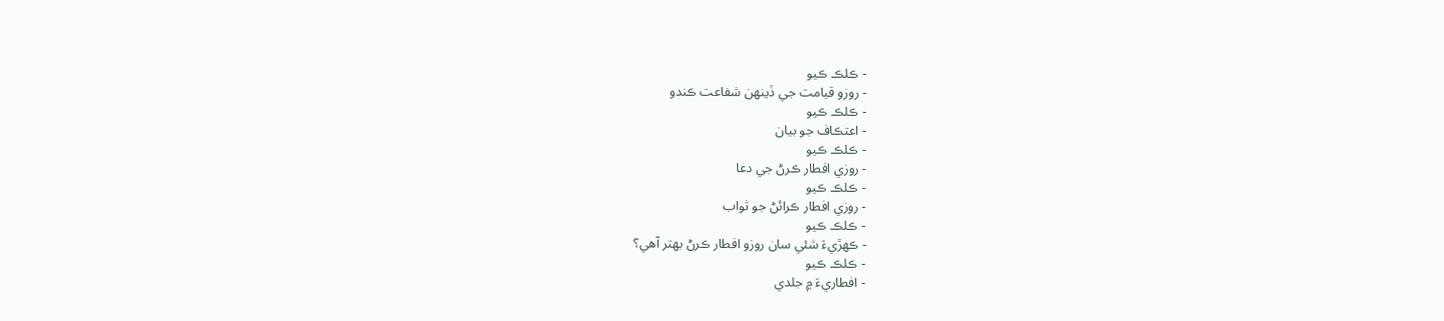- ڪلڪ ڪيو
- روزو قيامت جي ڏينهن شفاعت ڪندو
- ڪلڪ ڪيو
- اعتڪاف جو بيان
- ڪلڪ ڪيو
- روزي افطار ڪرڻ جي دعا
- ڪلڪ ڪيو
- روزي افطار ڪرائڻ جو ثواب
- ڪلڪ ڪيو
- ڪهڙيءَ شئي سان روزو افطار ڪرڻ بهتر آهي؟
- ڪلڪ ڪيو
- افطاريءَ ۾ جلدي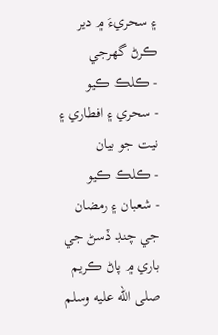۽ سحريءَ ۾ دير ڪرڻ گهرجي
- ڪلڪ ڪيو
- سحري ۽ افطاري ۽ نيت جو بيان
- ڪلڪ ڪيو
- شعبان ۽ رمضان جي چنڊ ڏسڻ جي باري ۾ پاڻ ڪريم صلى الله عليه وسلم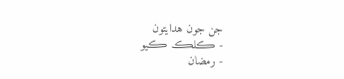جن جون هدايتون
- ڪلڪ ڪيو
- رمضان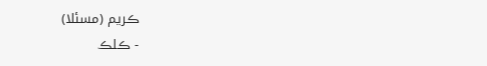ڪريم (مسئلا)
- ڪلڪ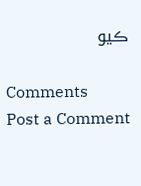ڪيو

Comments
Post a Comment